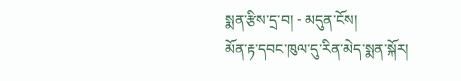སྨན་རྩིས་དྲ་བ། - མདུན་ངོས།
མོན་རྟ་དབང་ཁུལ་དུ་རིན་མེད་སྨན་སྐོར།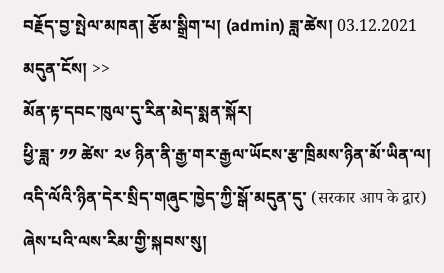བརྗོད་བྱ་སྤེལ་མཁན། རྩོམ་སྒྲིག་པ། (admin) ཟླ་ཚེས། 03.12.2021
མདུན་ངོས། >>
མོན་རྟ་དབང་ཁུལ་དུ་རིན་མེད་སྨན་སྐོར།
ཕྱི་ཟླ་ ༡༡ ཚེས་ ༢༦ ཉིན་ནི་རྒྱ་གར་རྒྱལ་ཡོངས་རྩ་ཁྲིམས་ཉིན་མོ་ཡིན་ལ། འདི་ལོའི་ཉིན་དེར་སྲིད་གཞུང་ཁྱེད་ཀྱི་སྒོ་མདུན་དུ་ (सरकार आप के द्वार) ཞེས་པའི་ལས་རིམ་གྱི་སྐབས་སུ།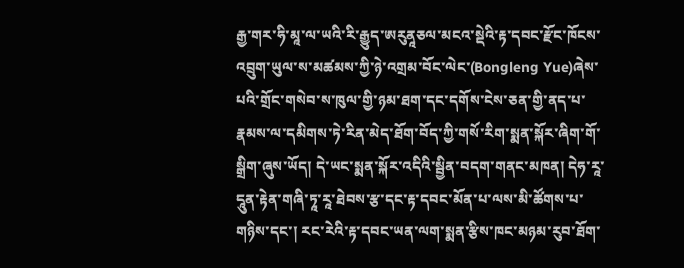རྒྱ་གར་ཧི་མཱ་ལ་ཡའི་རི་རྒྱུད་ཨརུནཱཅལ་མངའ་སྡེའི་རྟ་དབང་རྫོང་ཁོངས་འབྲུག་ཡུལ་ས་མཚམས་ཀྱི་ཉེ་འགྲམ་བོང་ལེང་(Bongleng Yue)ཞེས་པའི་གྲོང་གསེབ་ས་ཁུལ་གྱི་ཉམ་ཐག་དང་དགོས་ངེས་ཅན་གྱི་ནད་པ་རྣམས་ལ་དམིགས་ཏེ་རིན་མེད་ཐོག་བོད་ཀྱི་གསོ་རིག་སྨན་སྐོར་ཞིག་གོ་སྒྲིག་ཞུས་ཡོད། དེ་ཡང་སྨན་སྐོར་འདིའི་སྦྱིན་བདག་གནང་མཁན། དེཧ་རཱ་དཱུན་རྟེན་གཞི་ཏཱ་རཱ་ཐེབས་རྩ་དང་རྟ་དབང་མོན་པ་ལས་མི་ཚོགས་པ་གཉིས་དང་། རང་རེའི་རྟ་དབང་ཡན་ལག་སྨན་རྩིས་ཁང་མཉམ་རུབ་ཐོག་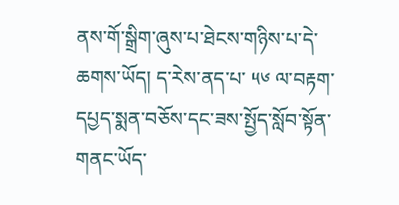ནས་གོ་སྒྲིག་ཞུས་པ་ཐེངས་གཉིས་པ་དེ་ཆགས་ཡོད། ད་རེས་ནད་པ་ ༥༦ ལ་བརྟག་དཔྱད་སྨན་བཅོས་དང་ཟས་སྤྱོད་སློབ་སྟོན་གནང་ཡོད་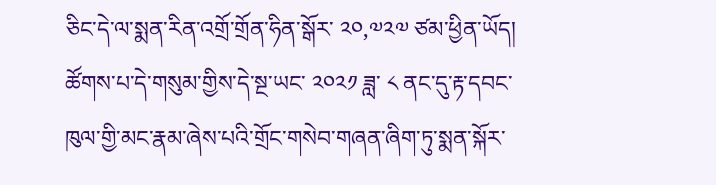ཅིང་དེ་ལ་སྨན་རིན་འགྲོ་གྲོན་ཧིན་སྒོར་ ༢༠,༧༢༧ ཙམ་ཕྱིན་ཡོད། ཚོགས་པ་དེ་གསུམ་གྱིས་དེ་སྔ་ཡང་ ༢༠༢༡ ཟླ་ ༨ ནང་དུ་རྟ་དབང་ཁུལ་གྱི་མང་རྣམ་ཞེས་པའི་གྲོང་གསེབ་གཞན་ཞིག་ཏུ་སྨན་སྐོར་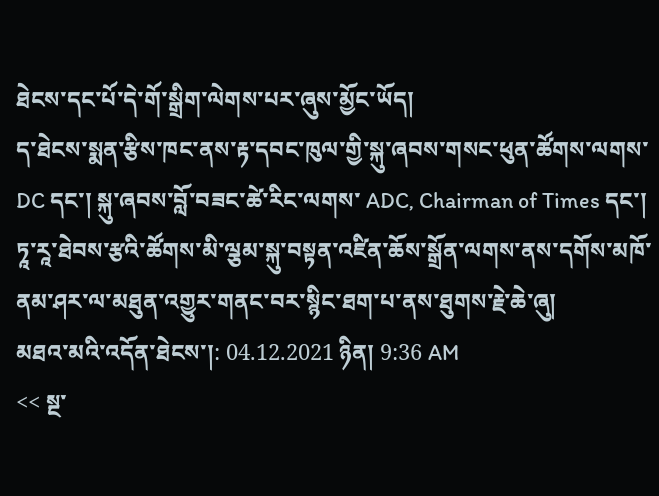ཐེངས་དང་པོ་དེ་གོ་སྒྲིག་ལེགས་པར་ཞུས་མྱོང་ཡོད།
ད་ཐེངས་སྨན་རྩིས་ཁང་ནས་རྟ་དབང་ཁུལ་གྱི་སྐུ་ཞབས་གསང་ཕུན་ཚོགས་ལགས་ DC དང་། སྐུ་ཞབས་བློ་བཟང་ཚེ་རིང་ལགས་ ADC, Chairman of Times དང་། ཏཱ་རཱ་ཐེབས་རྩའི་ཚོགས་མི་ལྕམ་སྐུ་བསྟན་འཛིན་ཆོས་སྒྲོན་ལགས་ནས་དགོས་མཁོ་ནམ་ཤར་ལ་མཐུན་འགྱུར་གནང་བར་སྙིང་ཐག་པ་ནས་ཐུགས་རྗེ་ཆེ་ཞུ།
མཐའ་མའི་འདོན་ཐེངས་།: 04.12.2021 ཉིན། 9:36 AM
<< སྔ་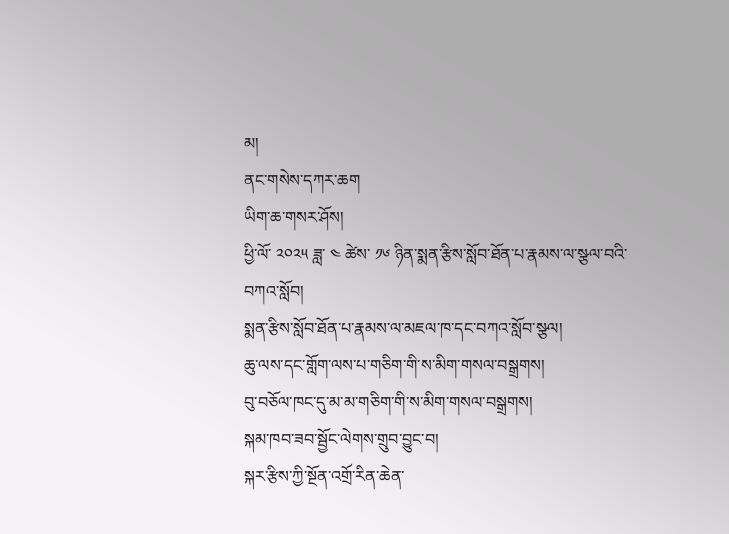མ།
ནང་གསེས་དཀར་ཆག
ཡིག་ཆ་གསར་ཤོས།
ཕྱི་ལོ་ ༢༠༢༥ ཟླ་ ༤ ཚེས་ ༡༦ ཉིན་སྨན་རྩིས་སློབ་ཐོན་པ་རྣམས་ལ་སྩལ་བའི་བཀའ་སློབ།
སྨན་རྩིས་སློབ་ཐོན་པ་རྣམས་ལ་མཇལ་ཁ་དང་བཀའ་སློབ་སྩལ།
ཆུ་ལས་དང་གློག་ལས་པ་གཅིག་གི་ས་མིག་གསལ་བསྒྲགས།
བུ་བཅོལ་ཁང་དུ་མ་མ་གཅིག་གི་ས་མིག་གསལ་བསྒྲགས།
སྐམ་ཁབ་ཟབ་སྦྱོང་ལེགས་གྲུབ་བྱུང་བ།
སྐར་རྩིས་ཀྱི་སྔོན་འགྲོ་རིན་ཆེན་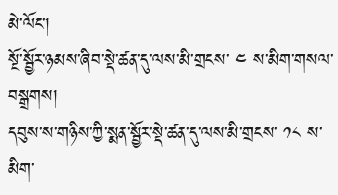མེ་ལོང་།
སྔོ་སྦྱོར་ཉམས་ཞིབ་སྡེ་ཚན་དུ་ལས་མི་གྲངས་ ༤ ས་མིག་གསལ་བསྒྲགས།
དབུས་ས་གཉིས་ཀྱི་སྨན་སྦྱོར་སྡེ་ཚན་དུ་ལས་མི་གྲངས་ ༡༨ ས་མིག་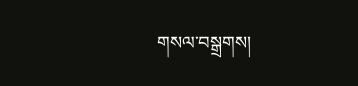གསལ་བསྒྲགས།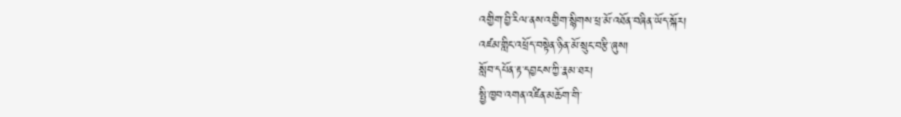འགྱིག་བྱི་རིལ་ནས་འགྱིག་སྙིགས་ཕྲ་མོ་འཐོན་བཞིན་ཡོད་སྐོར།
འཛམ་གླིང་འཕྲོད་བསྟེན་ཉིན་མོ་སྲུང་བརྩི་ཞུས།
སློབ་དཔོན་རྟ་དབྱངས་ཀྱི་རྣམ་ཐར།
སྤྱི་ཁྱབ་འགན་འཛིན་མཆོག་གི་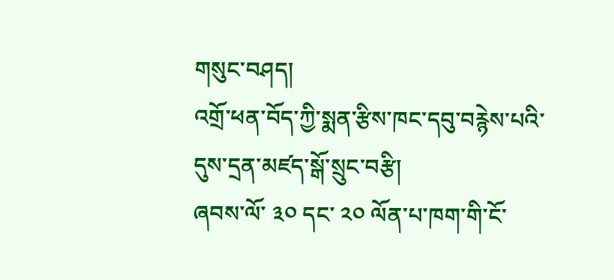གསུང་བཤད།
འགྲོ་ཕན་བོད་ཀྱི་སྨན་རྩིས་ཁང་དབུ་བརྙེས་པའི་དུས་དྲན་མཛད་སྒོ་སྲུང་བརྩི།
ཞབས་ལོ་ ༣༠ དང་ ༢༠ ལོན་པ་ཁག་གི་ངོ་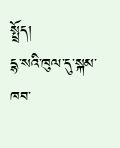སྤྲོད།
དྷ་སའི་ཁུལ་དུ་སྐམ་ཁབ་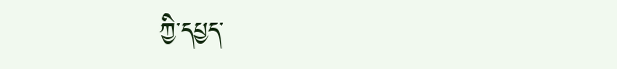ཀྱི་དཔྱད་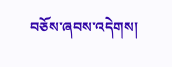བཅོས་ཞབས་འདེགས།